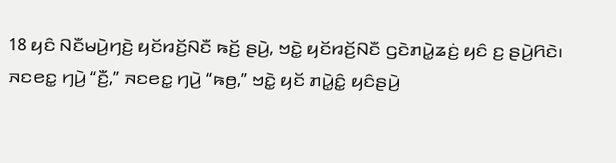18 ꤟꤢꤨ ꤡꤢꤪꤗꤣꤧ꤬ꤚꤢꤧ꤬ ꤟꤢꤩꤙꤢꤩ꤬ꤡꤢꤪ ꤒꤢꤩ꤬ ꤔꤣꤧ꤬, ꤠꤢꤧ꤭ ꤟꤢꤩꤙꤢꤩ꤬ꤡꤢꤪ ꤞꤢꤧꤊꤣꤧ꤭ꤘꤢꤦ꤬ ꤟꤢꤨ ꤢ꤬ ꤔꤣꤧ꤬ꤖꤢꤧ꤯ ꤏꤢꤕꤢ꤭ ꤚꤣꤧ꤬ “ꤢꤪ꤬,” ꤏꤢꤕꤢ꤭ ꤚꤣꤧ꤬ “ꤒꤥ꤬,” ꤠꤢꤧ꤭ ꤟꤢꤩ ꤊꤣꤧ꤭ꤢꤨ꤭ ꤟꤢꤨꤔꤣꤧ꤬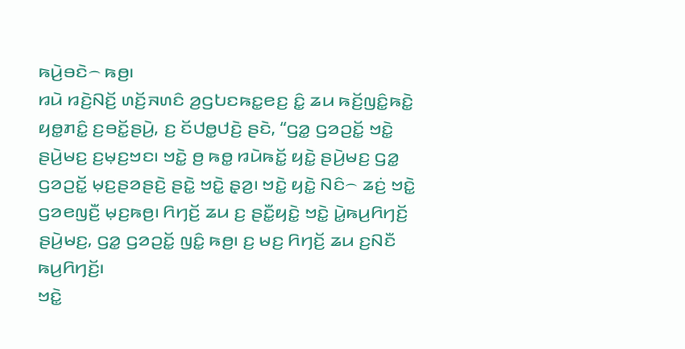ꤒꤣꤧ꤬ꤋꤢꤧ꤮ ꤒꤥ꤬꤯
ꤙꤣꤧ ꤙꤢꤧ꤬ꤡꤢꤩ꤬ ꤛꤢꤩ꤬ꤏꤛꤢꤨ ꤤ꤬ꤞꤝꤢꤒꤢ꤭ꤕꤢ꤬ ꤢꤨ꤭ ꤘꤣ ꤒꤢꤩ꤬ꤜꤢꤨ꤭ꤒꤢꤧ꤭ ꤟꤥ꤭ꤊꤢꤨ꤭ ꤢ꤬ꤋꤢꤩ꤭ꤔꤣꤧ꤬, ꤢ꤬ ꤢꤩꤓꤥ꤭ꤓꤢꤧ꤬ ꤔꤢꤧ, “ꤞꤤ꤭ ꤞꤤꤑꤢꤩ꤭ ꤠꤢꤧ꤭ ꤔꤣꤧ꤬ꤗꤢ꤬ ꤢ꤬ꤗ꤫ꤢ꤬ꤠꤢ꤯ ꤠꤢꤧ꤭ ꤥ꤬ ꤒꤥ꤭ ꤙꤣꤧꤒꤢꤩ꤭ ꤟꤢꤧ꤭ ꤔꤣꤧ꤬ꤗꤢ꤬ ꤞꤤ꤭ ꤞꤤꤑꤢꤩ꤭ ꤗ꤫ꤢ꤬ꤔꤤꤔꤢꤧ꤬ ꤔꤢꤧ꤭ ꤠꤢꤧ꤭ ꤔ꤫ꤤ꤬꤯ ꤠꤢꤧ꤭ ꤟꤢꤧ꤭ ꤡꤢꤨ꤮ ꤘꤢꤦ꤬ ꤠꤢꤧ꤭ ꤞꤤꤕꤜꤢꤪ꤬ ꤗ꤫ꤢ꤬ꤒꤥ꤬꤯ ꤖꤚꤢꤩ꤬ ꤘꤣ ꤢ꤬ ꤔꤢꤪ꤭ꤟꤢꤧ꤭ ꤠꤢꤧ꤭ ꤣꤧ꤭ꤒꤣ꤬ꤖꤚꤢꤩ꤬ ꤔꤣꤧ꤬ꤗꤢ꤬, ꤞꤤ꤭ ꤞꤤꤑꤢꤩ꤭ ꤜꤢꤨ꤭ ꤒꤥ꤬꤯ ꤢ꤬ ꤗꤢ꤬ ꤖꤚꤢꤩ꤬ ꤘꤣ ꤢ꤬ꤡꤢꤪ ꤒꤣ꤬ꤖꤚꤢꤩ꤬꤯
ꤠꤢꤧ꤭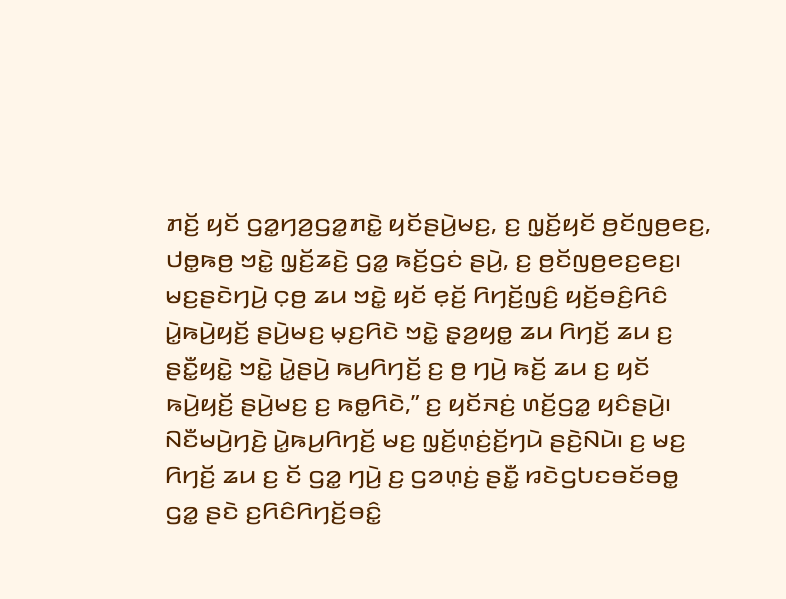ꤊꤢꤩ꤬ ꤟꤢꤩ ꤞꤤ꤭ꤚꤤ꤬ꤞꤤ꤭ꤊꤢꤧ꤭ ꤟꤢꤩꤔꤣꤧ꤬ꤗꤢ꤬, ꤢ꤬ ꤜ꤫ꤢꤩ꤬ꤟꤢꤩ ꤥ꤬ꤢꤩꤜꤥ꤬ꤕꤢ꤬, ꤓꤥ꤭ꤒꤥ꤬ ꤠꤢꤧ꤭ ꤜ꤫ꤢꤩ꤬ꤘꤢꤧ꤬ ꤞꤤ꤭ ꤒꤢꤩ꤬ꤞꤢꤦ ꤔꤣꤧ꤬, ꤢ꤬ ꤥ꤬ꤢꤩꤜꤥ꤬ꤕꤢ꤬ꤕꤢ꤬꤯ ꤗꤢ꤬ꤔꤢꤧꤚꤣꤧ꤬ ꤍ꤫ꤥ꤬ ꤘꤣ ꤠꤢꤧ꤭ ꤟꤢꤩ ꤕ꤫ꤢꤩ꤬ ꤖꤚꤢꤩ꤬ꤜꤢꤨ꤬ ꤟꤢꤩ꤬ꤋꤢꤨ꤬ꤖꤢꤨ ꤣꤧ꤭ꤒꤣꤧ꤬ꤟꤢꤩ꤬ ꤔꤣꤧ꤬ꤗꤢ꤬ ꤗ꤫ꤢ꤬ꤖꤢꤧ ꤠꤢꤧ꤭ ꤔ꤫ꤤ꤬ꤟꤥ꤭ ꤘꤣ ꤖꤚꤢꤩ꤬ ꤘꤣ ꤢ꤬ ꤔꤢꤪ꤭ꤟꤢꤧ꤭ ꤠꤢꤧ꤭ ꤣꤧ꤭ꤔꤣꤧ꤬ ꤒꤣ꤬ꤖꤚꤢꤩ꤬ ꤢ꤬ ꤥ꤬ ꤚꤣꤧ꤬ ꤒꤢꤩ꤬ ꤘꤣ ꤢ꤬ ꤟꤢꤩ ꤒꤣꤧ꤬ꤟꤢꤩ꤬ ꤔꤣꤧ꤬ꤗꤢ꤬ ꤢ꤬ ꤒꤥ꤭ꤖꤢꤧ,” ꤢ꤬ ꤟꤢꤩꤏꤢꤦ꤬ ꤛꤢꤩ꤬ꤞꤤ꤭ ꤟꤢꤨꤔꤣꤧ꤬꤯
ꤡꤢꤪꤗꤣꤧ꤬ꤚꤢꤧ꤬ ꤣꤧ꤭ꤒꤣ꤬ꤖꤚꤢꤩ꤬ ꤗꤢ꤬ ꤜ꤫ꤢꤩ꤬ꤛ꤫ꤢꤦ꤬ꤢꤩ꤬ꤚꤣꤧ ꤔꤢꤧ꤬ꤡꤣꤧ꤯ ꤢ꤬ ꤗꤢ꤬ ꤖꤚꤢꤩ꤬ ꤘꤣ ꤢ꤬ ꤢꤩ ꤞꤤ꤭ ꤚꤣꤧ꤬ ꤢ꤬ ꤞꤤꤛ꤫ꤢꤦ꤬ ꤔꤢꤪ꤭ ꤙꤢꤧꤞꤝꤢꤋꤢꤩꤋꤥ꤭ ꤞꤤ꤭ ꤔꤢꤧ ꤢ꤬ꤖꤢꤨꤖꤚꤢꤩ꤬ꤋꤢꤨ꤭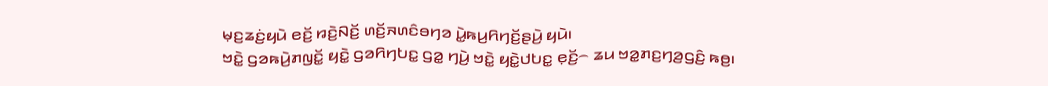ꤗ꤫ꤢ꤬ꤘꤢꤦ꤬ꤟꤣꤧ ꤕꤢꤩ꤬ ꤙꤢꤧ꤬ꤡꤢꤩ꤬ ꤛꤢꤩ꤬ꤏꤛꤢꤨꤋꤚꤤ ꤣꤧ꤭ꤒꤣ꤬ꤖꤚꤢꤩ꤬ꤔꤣꤧ꤬ ꤟꤣꤧ꤯
ꤠꤢꤧ꤭ ꤞꤤꤒꤣꤧ꤬ꤊꤜꤢꤩ꤭ ꤟꤢꤧ꤭ ꤞꤤꤖꤚꤝꤢ꤭ ꤞꤤ꤭ ꤚꤣꤧ꤬ ꤠꤢꤧ꤭ ꤟꤢꤧ꤭ꤓꤝꤢ꤭ ꤕ꤫ꤢꤩ꤬꤮ ꤘꤣ ꤠꤤ꤭ꤊꤢ꤬ꤚꤤ꤬ꤞꤢꤨ꤬ ꤒꤥ꤬꤯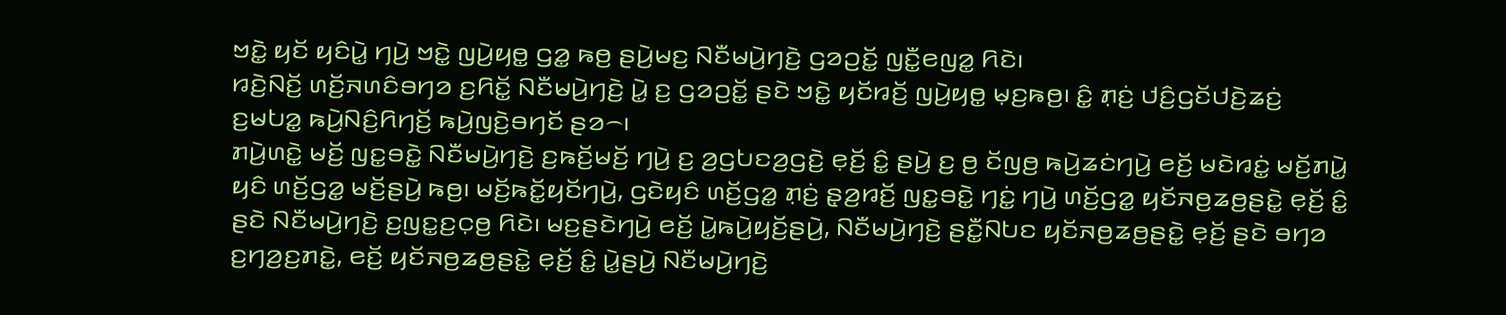ꤠꤢꤧ꤭ ꤟꤢꤩ ꤟꤢꤨꤣꤧ꤭ ꤚꤣꤧ꤬ ꤠꤢꤧ꤭ ꤜꤣꤧ꤬ꤟꤥ꤭ ꤞꤤ꤭ ꤒꤥ꤬ ꤔꤣꤧ꤬ꤗꤢ꤬ ꤡꤢꤪꤗꤣꤧ꤬ꤚꤢꤧ꤬ ꤞꤤꤑꤢꤩ꤭ ꤜꤢꤪ꤭ꤕꤜꤤ꤭ ꤖꤢꤧ꤯
ꤙꤢꤧ꤬ꤡꤢꤩ꤬ ꤛꤢꤩ꤬ꤏꤛꤢꤨꤋꤚꤤ ꤢ꤬ꤖꤢꤩ꤭ ꤡꤢꤪꤗꤣꤧ꤬ꤚꤢꤧ꤬ ꤣꤧ꤭ ꤢ꤬ ꤞꤤꤑꤢꤩ꤭ ꤔꤢꤧ ꤠꤢꤧ꤭ ꤟꤢꤩꤙꤢꤩ꤬ ꤜꤣꤧ꤬ꤟꤥ꤭ ꤗ꤫ꤢ꤬ꤒꤥ꤬꤯ ꤢꤨ꤭ ꤊ꤫ꤢꤦ꤬ ꤓꤢꤨ꤬ꤞꤢꤩꤓꤢꤧ꤬ꤘꤢꤦ꤬ ꤢ꤬ꤗꤝꤤ꤭ ꤒꤣꤧ꤬ꤡꤢꤨ꤬ꤖꤚꤢꤩ꤬ ꤒꤣꤧ꤬ꤜꤢꤧ꤬ꤋꤚꤢꤩ ꤔꤤ꤮꤯
ꤊꤣꤧ꤬ꤛꤢꤧ꤭ ꤗꤢꤩ꤬ ꤜꤢ꤭ꤋꤢꤧ꤭ ꤡꤢꤪꤗꤣꤧ꤬ꤚꤢꤧ꤬ ꤢ꤬ꤒꤢꤩ꤬ꤗꤢꤩ꤬ ꤚꤣꤧ꤬ ꤢ꤬ ꤤ꤬ꤞꤝꤢꤤ꤬ꤞꤢꤧ꤬ ꤕ꤫ꤢꤩ꤬ ꤢꤨ꤭ ꤔꤣꤧ꤬ ꤢ꤬ ꤥ꤬ ꤢꤩꤜꤥ꤬ ꤒꤣꤧ꤬ꤘꤢꤦꤚꤣꤧ꤬ ꤕꤢꤩ꤬ ꤗꤢꤧꤙꤢꤦ꤭ ꤗꤢꤩ꤬ꤊꤣꤧ꤭ ꤟꤢꤨ ꤛꤢꤩ꤬ꤞꤤ꤭ ꤗꤢꤩ꤬ꤔꤣꤧ꤬ ꤒꤥ꤬꤯ ꤗꤢꤩ꤬ꤒꤢꤩ꤭ꤟꤢꤩꤚꤣꤧ꤬, ꤞꤢꤧꤟꤢꤨ ꤛꤢꤩ꤬ꤞꤤ꤭ ꤊ꤫ꤢꤦ꤬ ꤔ꤫ꤤ꤬ꤙꤢꤩ꤬ ꤜꤢ꤭ꤋꤢꤧ꤭ ꤚꤢꤦ꤭ ꤚꤣꤧ꤬ ꤛꤢꤩ꤬ꤞꤤ꤭ ꤟꤢꤩꤏꤥ꤬ꤘꤥ꤬ꤔꤢꤧ꤭ ꤕ꤫ꤢꤩ꤬ ꤢꤨ꤭ ꤔꤢꤧ ꤡꤢꤪꤗꤣꤧ꤬ꤚꤢꤧ꤬ ꤢ꤬ꤜꤢ꤭ꤢ꤬ꤍ꤫ꤥ꤬ ꤖꤢꤧ꤯ ꤗꤢ꤬ꤔꤢꤧꤚꤣꤧ꤬ ꤕꤢꤩ꤬ ꤣꤧ꤭ꤒꤣꤧ꤬ꤟꤢꤩ꤬ꤔꤣꤧ꤬, ꤡꤢꤪꤗꤣꤧ꤬ꤚꤢꤧ꤬ ꤔꤢꤪ꤭ꤡꤝꤢ ꤟꤢꤩꤏꤥ꤬ꤘꤥ꤬ꤔꤢꤧ꤭ ꤕ꤫ꤢꤩ꤬ ꤔꤢꤧ ꤋꤚꤤ ꤢ꤬ꤚꤤ꤬ꤢ꤬ꤊꤢꤧ꤭, ꤕꤢꤩ꤬ ꤟꤢꤩꤏꤥ꤬ꤘꤥ꤬ꤔꤢꤧ꤭ ꤕ꤫ꤢꤩ꤬ ꤢꤨ꤭ ꤣꤧ꤭ꤔꤣꤧ꤬ ꤡꤢꤪꤗꤣꤧ꤬ꤚꤢꤧ꤬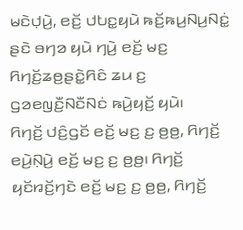ꤗꤢꤧꤓ꤫ꤣꤧ꤬, ꤕꤢꤩ꤬ ꤓꤝꤢ꤭ꤟꤣꤧ ꤒꤢꤩ꤬ꤒꤣ꤬ꤡꤣ꤬ꤡꤢꤦ꤭ ꤔꤢꤧ ꤋꤚꤤ ꤟꤣꤧ ꤚꤣꤧ꤬ ꤕꤢꤩ꤬ ꤗꤢ꤬ ꤖꤚꤢꤩ꤬ꤘꤥ꤬ꤔꤢꤧ꤭ꤖꤢꤨ ꤘꤣ ꤢ꤬ ꤞꤤꤕꤜꤢꤪ꤬ꤡꤢꤪꤡꤢꤦ ꤒꤣꤧ꤬ꤟꤢꤩ꤬ ꤟꤣꤧ꤯
ꤖꤚꤢꤩ꤬ ꤓꤢꤨ꤬ꤞꤢꤩ ꤕꤢꤩ꤬ ꤗꤢ꤬ ꤢ꤬ ꤥ꤬ꤥ꤬, ꤖꤚꤢꤩ꤬ ꤕꤣꤧ꤬ꤡ꤫ꤣꤧ꤬ ꤕꤢꤩ꤬ ꤗꤢ꤬ ꤢ꤬ ꤥ꤬ꤥ꤬꤯ ꤖꤚꤢꤩ꤬ ꤟꤢꤩꤙꤢꤩ꤬ꤚꤢꤧ ꤕꤢꤩ꤬ ꤗꤢ꤬ ꤢ꤬ ꤥ꤬ꤥ꤬, ꤖꤚꤢꤩ꤬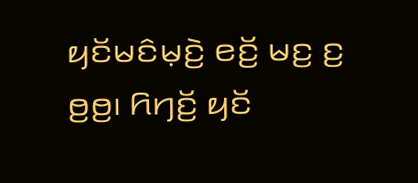ꤟꤢꤩꤗꤢꤨꤗ꤫ꤢꤧ꤬ ꤕꤢꤩ꤬ ꤗꤢ꤬ ꤢ꤬ ꤥ꤬ꤥ꤬꤯ ꤖꤚꤢꤩ꤬ ꤟꤢꤩ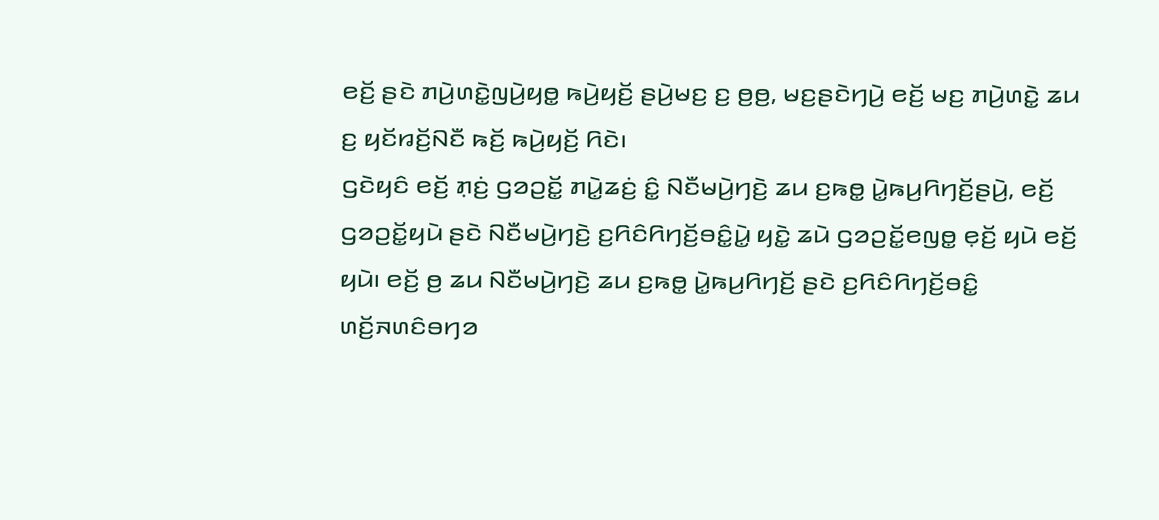ꤕꤢꤩ꤬ ꤔꤢꤧ ꤊꤣꤧ꤬ꤛꤢꤧ꤭ꤜꤣꤧ꤬ꤟꤥ꤭ ꤒꤣꤧ꤬ꤟꤢꤩ꤬ ꤔꤣꤧ꤬ꤗꤢ꤬ ꤢ꤬ ꤥ꤬ꤥ꤬, ꤗꤢ꤬ꤔꤢꤧꤚꤣꤧ꤬ ꤕꤢꤩ꤬ ꤗꤢ꤬ ꤊꤣꤧ꤬ꤛꤢꤧ꤭ ꤘꤣ ꤢ꤬ ꤟꤢꤩꤙꤢꤩ꤬ꤡꤢꤪ ꤒꤢꤩ꤬ ꤒꤣꤧ꤬ꤟꤢꤩ꤬ ꤖꤢꤧ꤯
ꤞꤢꤧꤟꤢꤨ ꤕꤢꤩ꤬ ꤊ꤫ꤢꤦ꤬ ꤞꤤꤑꤢꤩ꤭ ꤊꤣꤧ꤭ꤘꤢꤦ꤬ ꤢꤨ꤭ ꤡꤢꤪꤗꤣꤧ꤬ꤚꤢꤧ꤬ ꤘꤣ ꤢ꤬ꤒꤥ꤭ ꤣꤧ꤭ꤒꤣ꤬ꤖꤚꤢꤩ꤬ꤔꤣꤧ꤬, ꤕꤢꤩ꤬ ꤞꤤꤑꤢꤩ꤭ꤟꤣꤧ ꤔꤢꤧ ꤡꤢꤪꤗꤣꤧ꤬ꤚꤢꤧ꤬ ꤢ꤬ꤖꤢꤨꤖꤚꤢꤩ꤬ꤋꤢꤨ꤭ꤣꤧ꤭ ꤟꤢꤧ꤭ ꤘꤣꤧ ꤞꤤꤑꤢꤩ꤭ꤕꤜꤥ꤭ ꤕ꤫ꤢꤩ꤬ ꤟꤣꤧ ꤕꤢꤩ꤬ ꤟꤣꤧ꤯ ꤕꤢꤩ꤬ ꤥ꤬ ꤘꤣ ꤡꤢꤪꤗꤣꤧ꤬ꤚꤢꤧ꤬ ꤘꤣ ꤢ꤬ꤒꤥ꤭ ꤣꤧ꤭ꤒꤣ꤬ꤖꤚꤢꤩ꤬ ꤔꤢꤧ ꤢ꤬ꤖꤢꤨꤖꤚꤢꤩ꤬ꤋꤢꤨ꤭ ꤛꤢꤩ꤬ꤏꤛꤢꤨꤋꤚꤤ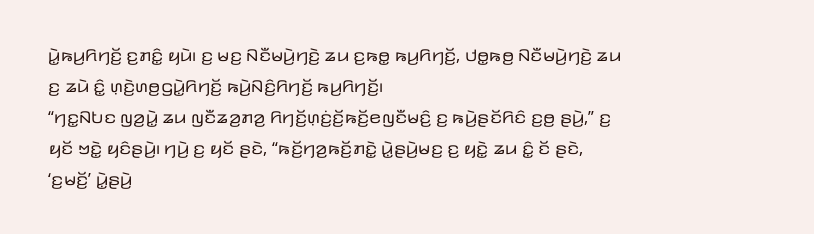ꤣꤧ꤭ꤒꤣ꤬ꤖꤚꤢꤩ꤬ ꤢ꤬ꤊꤢꤨ꤭ ꤟꤣꤧ꤯ ꤢ꤬ ꤗꤢ꤬ ꤡꤢꤪꤗꤣꤧ꤬ꤚꤢꤧ꤬ ꤘꤣ ꤢ꤬ꤒꤥ꤭ ꤒꤣ꤬ꤖꤚꤢꤩ꤬, ꤓꤥ꤭ꤒꤥ꤬ ꤡꤢꤪꤗꤣꤧ꤬ꤚꤢꤧ꤬ ꤘꤣ ꤢ꤬ ꤘꤣꤧ ꤢꤨ꤭ ꤛ꤫ꤢꤧ꤬ꤛꤥ꤬ꤞꤣꤧ꤭ꤖꤚꤢꤩ꤬ ꤒꤣꤧ꤬ꤡꤢꤨ꤬ꤖꤚꤢꤩ꤬ ꤒꤣ꤬ꤖꤚꤢꤩ꤬꤯
“ꤚꤢ꤭ꤡꤝꤢ ꤜꤤ꤬ꤣꤧ꤭ ꤘꤣ ꤜꤢꤪꤘꤤ꤬ꤊꤤ꤬ ꤖꤚꤢꤩ꤬ꤛ꤫ꤢꤦ꤬ꤢꤩ꤬ꤒꤢꤩ꤬ꤕꤜꤢꤪꤗꤢꤨ꤬ ꤢ꤬ ꤒꤣꤧ꤬ꤔꤢꤩꤖꤢꤨ ꤢ꤬ꤥ꤬ ꤔꤣꤧ꤬,” ꤢ꤬ ꤟꤢꤩ ꤠꤢꤧ꤭ ꤟꤢꤨꤔꤣꤧ꤬꤯ ꤚꤣꤧ꤬ ꤢ꤬ ꤟꤢꤩ ꤔꤢꤧ, “ꤒꤢꤩ꤬ꤚꤤ꤬ꤒꤢꤩ꤬ꤊꤢꤧ꤭ ꤣꤧ꤭ꤔꤣꤧ꤬ꤗꤢ꤬ ꤢ꤬ ꤟꤢꤧ꤭ ꤘꤣ ꤢꤨ꤭ ꤢꤩ ꤔꤢꤧ, ‘ꤢ꤬ꤗꤢꤩ꤬’ ꤣꤧ꤭ꤔꤣꤧ꤬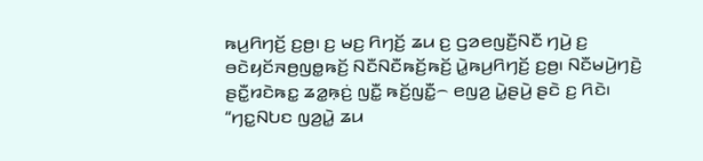ꤒꤣ꤬ꤖꤚꤢꤩ꤬ ꤢ꤬ꤥ꤬꤯ ꤢ꤬ ꤗꤢ꤬ ꤖꤚꤢꤩ꤬ ꤘꤣ ꤢ꤬ ꤞꤤꤕꤜꤢꤪ꤬ꤡꤢꤪ ꤚꤣꤧ꤬ ꤢ꤬ ꤋꤢꤧꤟꤢꤩꤏꤥ꤬ꤜꤥ꤭ꤒꤢꤩ꤬ ꤡꤢꤪꤡꤢꤪꤒꤢꤩ꤬ꤒꤢꤩ꤬ ꤣꤧ꤭ꤒꤣ꤬ꤖꤚꤢꤩ꤬ ꤢ꤬ꤥ꤬꤯ ꤡꤢꤪꤗꤣꤧ꤬ꤚꤢꤧ꤬ ꤔꤢꤪ꤭ꤙꤢꤧꤒꤢ꤭ ꤘꤤ꤭ꤒ꤫ꤢꤦ꤬ ꤜꤢꤪ꤭ ꤒꤢꤩ꤬ꤜꤢꤪ꤭꤮ ꤕꤜꤤ꤬ ꤣꤧ꤭ꤔꤣꤧ꤬ ꤔꤢꤧ ꤢ꤬ ꤖꤢꤧ꤯
“ꤚꤢ꤭ꤡꤝꤢ ꤜꤤ꤬ꤣꤧ꤭ ꤘꤣ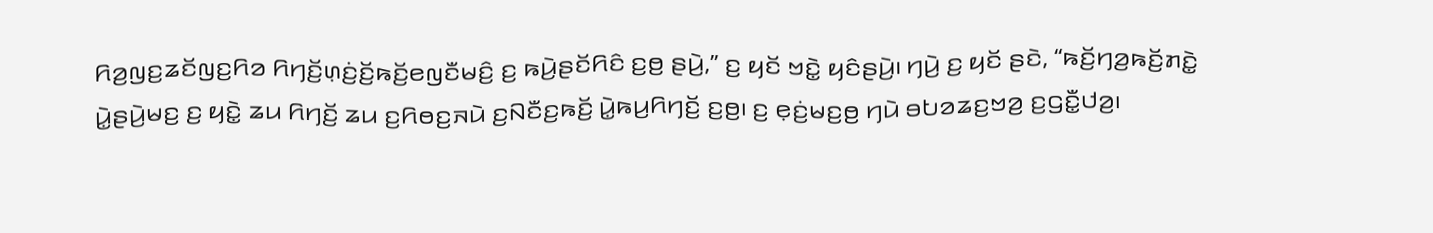ꤖꤤ꤬ꤜꤢ꤬ꤘꤢꤩꤜꤢ꤬ꤖꤤ ꤖꤚꤢꤩ꤬ꤛ꤫ꤢꤦ꤬ꤢꤩ꤬ꤒꤢꤩ꤬ꤕꤜꤢꤪꤗꤢꤨ꤬ ꤢ꤬ ꤒꤣꤧ꤬ꤔꤢꤩꤖꤢꤨ ꤢ꤬ꤥ꤬ ꤔꤣꤧ꤬,” ꤢ꤬ ꤟꤢꤩ ꤠꤢꤧ꤭ ꤟꤢꤨꤔꤣꤧ꤬꤯ ꤚꤣꤧ꤬ ꤢ꤬ ꤟꤢꤩ ꤔꤢꤧ, “ꤒꤢꤩ꤬ꤚꤤ꤬ꤒꤢꤩ꤬ꤊꤢꤧ꤭ ꤣꤧ꤭ꤔꤣꤧ꤬ꤗꤢ꤬ ꤢ꤬ ꤟꤢꤧ꤭ ꤘꤣ ꤖꤚꤢꤩ꤬ ꤘꤣ ꤢ꤬ꤖꤥꤢ꤬ꤏꤣꤧ ꤢ꤬ꤡꤢꤪꤢ꤬ꤒꤢꤩ꤬ ꤣꤧ꤭ꤒꤣ꤬ꤖꤚꤢꤩ꤬ ꤢ꤬ꤥ꤬꤯ ꤢ꤬ ꤕ꤫ꤢꤦ꤬ꤗꤢ꤬ꤥ꤬ ꤚꤣꤧ ꤋꤝꤤꤘꤢ꤬ꤠꤤ꤬ ꤢ꤬ꤞꤢꤪ꤭ꤓꤤ꤬꤯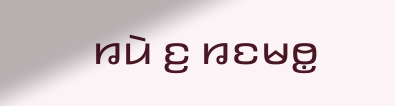ꤙꤣꤧ ꤢ꤬ ꤙꤢꤗꤥ꤭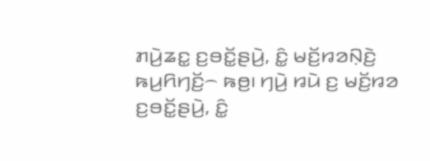ꤊꤣꤧ꤬ꤘꤢ꤭ ꤢ꤬ꤋꤢꤩ꤭ꤔꤣꤧ꤬, ꤢꤨ꤭ ꤗꤢꤩ꤬ꤙꤤꤡ꤫ꤢꤧ꤬ ꤒꤣ꤬ꤖꤚꤢꤩ꤬꤮ ꤒꤥ꤬꤯ ꤚꤣꤧ꤬ ꤙꤣꤧ ꤢ꤬ ꤗꤢꤩ꤬ꤙꤤ ꤢ꤬ꤋꤢꤩ꤭ꤔꤣꤧ꤬, ꤢꤨ꤭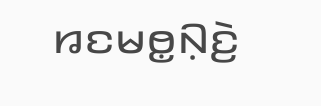ꤙꤢꤗꤥ꤭ꤡ꤫ꤢꤧ꤬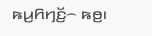ꤒꤣ꤬ꤖꤚꤢꤩ꤬꤮ ꤒꤥ꤬꤯